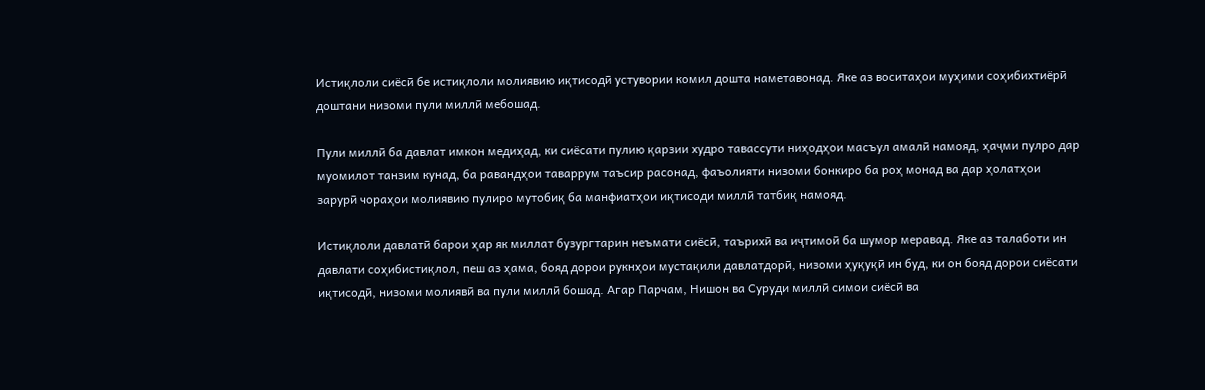Истиқлоли сиёсӣ бе истиқлоли молиявию иқтисодӣ устувории комил дошта наметавонад. Яке аз воситаҳои муҳими соҳибихтиёрӣ доштани низоми пули миллӣ мебошад.

Пули миллӣ ба давлат имкон медиҳад, ки сиёсати пулию қарзии худро тавассути ниҳодҳои масъул амалӣ намояд, ҳаҷми пулро дар муомилот танзим кунад, ба равандҳои таваррум таъсир расонад, фаъолияти низоми бонкиро ба роҳ монад ва дар ҳолатҳои зарурӣ чораҳои молиявию пулиро мутобиқ ба манфиатҳои иқтисоди миллӣ татбиқ намояд.

Истиқлоли давлатӣ барои ҳар як миллат бузургтарин неъмати сиёсӣ, таърихӣ ва иҷтимоӣ ба шумор меравад. Яке аз талаботи ин давлати соҳибистиқлол, пеш аз ҳама, бояд дорои рукнҳои мустақили давлатдорӣ, низоми ҳуқуқӣ ин буд, ки он бояд дорои сиёсати иқтисодӣ, низоми молиявӣ ва пули миллӣ бошад. Агар Парчам, Нишон ва Суруди миллӣ симои сиёсӣ ва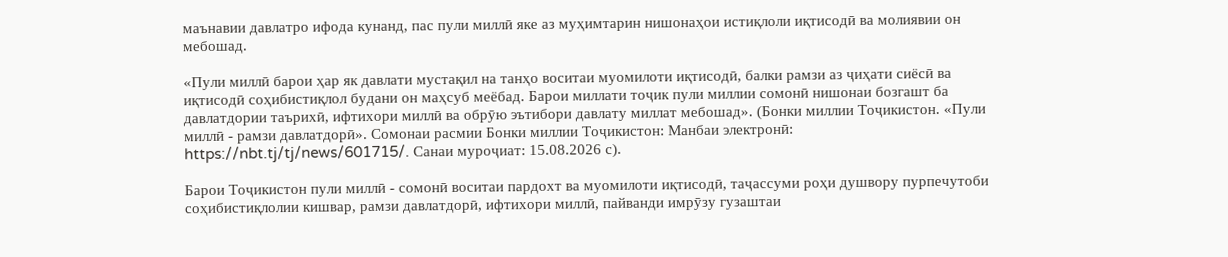маънавии давлатро ифода кунанд, пас пули миллӣ яке аз муҳимтарин нишонаҳои истиқлоли иқтисодӣ ва молиявии он мебошад.

«Пули миллӣ барои ҳар як давлати мустақил на танҳо воситаи муомилоти иқтисодӣ, балки рамзи аз ҷиҳати сиёсӣ ва иқтисодӣ соҳибистиқлол будани он маҳсуб меёбад. Барои миллати тоҷик пули миллии сомонӣ нишонаи бозгашт ба давлатдории таърихӣ, ифтихори миллӣ ва обрӯю эътибори давлату миллат мебошад». (Бонки миллии Тоҷикистон. «Пули миллӣ - рамзи давлатдорӣ». Сомонаи расмии Бонки миллии Тоҷикистон: Манбаи электронӣ: https://nbt.tj/tj/news/601715/. Санаи муроҷиат: 15.08.2026 с).

Барои Тоҷикистон пули миллӣ - сомонӣ воситаи пардохт ва муомилоти иқтисодӣ, таҷассуми роҳи душвору пурпечутоби соҳибистиқлолии кишвар, рамзи давлатдорӣ, ифтихори миллӣ, пайванди имрӯзу гузаштаи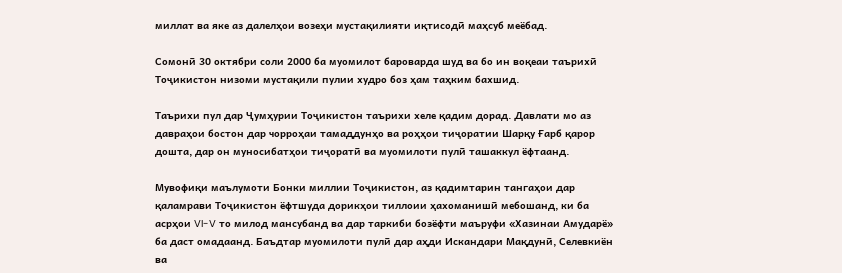миллат ва яке аз далелҳои возеҳи мустақилияти иқтисодӣ маҳсуб меёбад.

Сомонӣ 30 октябри соли 2000 ба муомилот бароварда шуд ва бо ин воқеаи таърихӣ Тоҷикистон низоми мустақили пулии худро боз ҳам таҳким бахшид.

Таърихи пул дар Ҷумҳурии Тоҷикистон таърихи хеле қадим дорад. Давлати мо аз давраҳои бостон дар чорроҳаи тамаддунҳо ва роҳҳои тиҷоратии Шарқу Ғарб қарор дошта, дар он муносибатҳои тиҷоратӣ ва муомилоти пулӣ ташаккул ёфтаанд.

Мувофиқи маълумоти Бонки миллии Тоҷикистон, аз қадимтарин тангаҳои дар қаламрави Тоҷикистон ёфтшуда дорикҳои тиллоии ҳахоманишӣ мебошанд, ки ба асрҳои VI-V то милод мансубанд ва дар таркиби бозёфти маъруфи «Хазинаи Амударё» ба даст омадаанд. Баъдтар муомилоти пулӣ дар аҳди Искандари Мақдунӣ, Селевкиён ва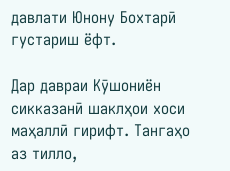давлати Юнону Бохтарӣ густариш ёфт.

Дар давраи Кӯшониён сикказанӣ шаклҳои хоси маҳаллӣ гирифт. Тангаҳо аз тилло,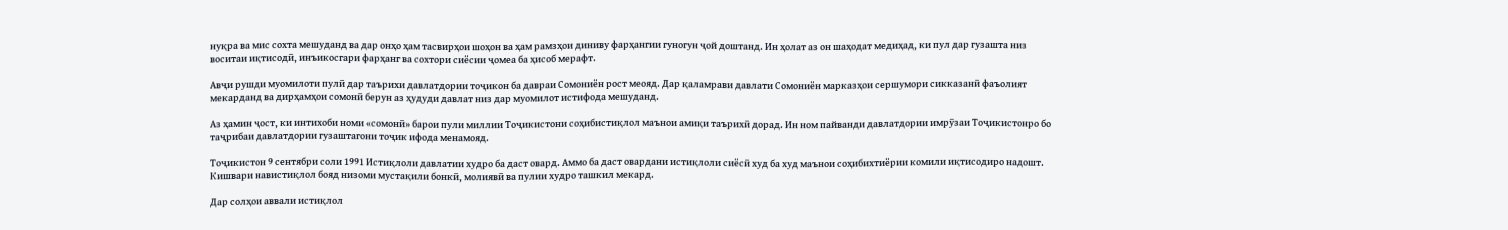нуқра ва мис сохта мешуданд ва дар онҳо ҳам тасвирҳои шоҳон ва ҳам рамзҳои диниву фарҳангии гуногун ҷой доштанд. Ин ҳолат аз он шаҳодат медиҳад, ки пул дар гузашта низ воситаи иқтисодӣ, инъикосгари фарҳанг ва сохтори сиёсии ҷомеа ба ҳисоб мерафт.

Авҷи рушди муомилоти пулӣ дар таърихи давлатдории тоҷикон ба давраи Сомониён рост меояд. Дар қаламрави давлати Сомониён марказҳои сершумори сикказанӣ фаъолият мекарданд ва дирҳамҳои сомонӣ берун аз ҳудуди давлат низ дар муомилот истифода мешуданд.

Аз ҳамин ҷост, ки интихоби номи «сомонӣ» барои пули миллии Тоҷикистони соҳибистиқлол маънои амиқи таърихӣ дорад. Ин ном пайванди давлатдории имрӯзаи Тоҷикистонро бо таҷрибаи давлатдории гузаштагони тоҷик ифода менамояд.

Тоҷикистон 9 сентябри соли 1991 Истиқлоли давлатии худро ба даст овард. Аммо ба даст овардани истиқлоли сиёсӣ худ ба худ маънои соҳибихтиёрии комили иқтисодиро надошт. Кишвари навистиқлол бояд низоми мустақили бонкӣ, молиявӣ ва пулии худро ташкил мекард.

Дар солҳои аввали истиқлол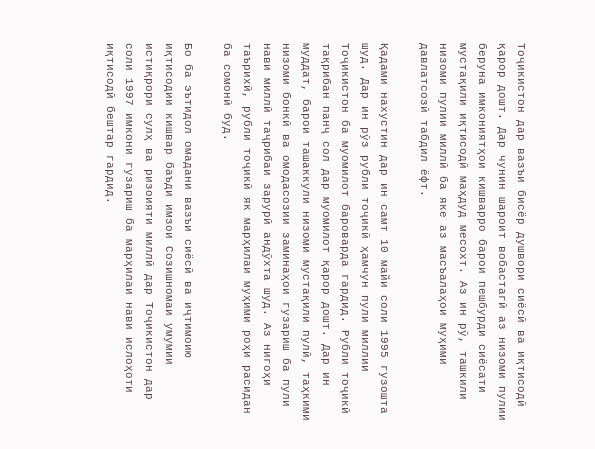Тоҷикистон дар вазъи бисёр душвори сиёсӣ ва иқтисодӣ қарор дошт. Дар чунин шароит вобастагӣ аз низоми пулии беруна имкониятҳои кишварро барои пешбурди сиёсати мустақили иқтисодӣ маҳдуд месохт. Аз ин рӯ, ташкили низоми пулии миллӣ ба яке аз масъалаҳои муҳими давлатсозӣ табдил ёфт.

Қадами нахустин дар ин самт 10 майи соли 1995 гузошта шуд. Дар ин рӯз рубли тоҷикӣ ҳамчун пули миллии Тоҷикистон ба муомилот бароварда гардид. Рубли тоҷикӣ тақрибан панҷ сол дар муомилот қарор дошт. Дар ин муддат, барои ташаккули низоми мустақили пулӣ, таҳкими низоми бонкӣ ва омодасозии заминаҳои гузариш ба пули нави миллӣ таҷрибаи зарурӣ андӯхта шуд. Аз нигоҳи таърихӣ, рубли тоҷикӣ як марҳилаи муҳими роҳи расидан ба сомонӣ буд.

Бо ба эътидол омадани вазъи сиёсӣ ва иҷтимоию иқтисодии кишвар баъди имзои Созишномаи умумии истиқрори сулҳ ва ризоияти миллӣ дар Тоҷикистон дар соли 1997 имкони гузариш ба марҳилаи нави ислоҳоти иқтисодӣ бештар гардид.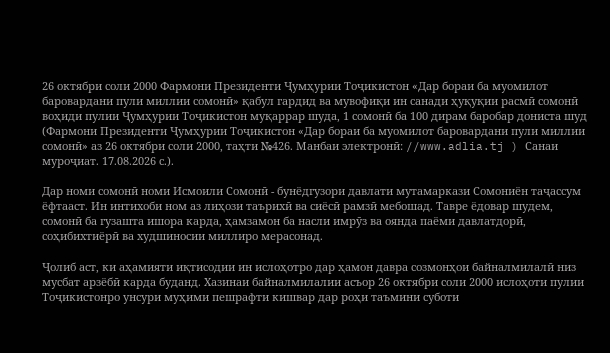26 октябри соли 2000 Фармони Президенти Ҷумҳурии Тоҷикистон «Дар бораи ба муомилот баровардани пули миллии сомонӣ» қабул гардид ва мувофиқи ин санади ҳуқуқии расмӣ сомонӣ воҳиди пулии Ҷумҳурии Тоҷикистон муқаррар шуда, 1 сомонӣ ба 100 дирам баробар дониста шуд (Фармони Президенти Ҷумҳурии Тоҷикистон «Дар бораи ба муомилот баровардани пули миллии сомонӣ» аз 26 октябри соли 2000, таҳти №426. Манбаи электронӣ: //www.adlia.tj ) Санаи муроҷиат. 17.08.2026 с.).

Дар номи сомонӣ номи Исмоили Сомонӣ - бунёдгузори давлати мутамаркази Сомониён таҷассум ёфтааст. Ин интихоби ном аз лиҳози таърихӣ ва сиёсӣ рамзӣ мебошад. Тавре ёдовар шудем, сомонӣ ба гузашта ишора карда, ҳамзамон ба насли имрӯз ва оянда паёми давлатдорӣ, соҳибихтиёрӣ ва худшиносии миллиро мерасонад.

Ҷолиб аст, ки аҳамияти иқтисодии ин ислоҳотро дар ҳамон давра созмонҳои байналмилалӣ низ мусбат арзёбӣ карда буданд. Хазинаи байналмилалии асъор 26 октябри соли 2000 ислоҳоти пулии Тоҷикистонро унсури муҳими пешрафти кишвар дар роҳи таъмини суботи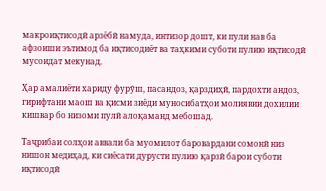макроиқтисодӣ арзёбӣ намуда, интизор дошт, ки пули нав ба афзоиши эътимод ба иқтисодиёт ва таҳкими суботи пулию иқтисодӣ мусоидат мекунад.

Ҳар амалиёти хариду фурӯш, пасандоз, қарздиҳӣ, пардохти андоз, гирифтани маош ва қисми зиёди муносибатҳои молиявии дохилии кишвар бо низоми пулӣ алоқаманд мебошад.

Таҷрибаи солҳои аввали ба муомилот баровардани сомонӣ низ нишон медиҳад, ки сиёсати дурусти пулию қарзӣ барои суботи иқтисодӣ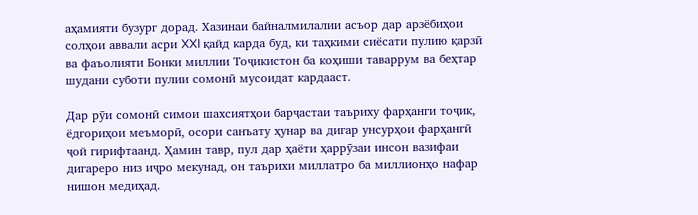аҳамияти бузург дорад. Хазинаи байналмилалии асъор дар арзёбиҳои солҳои аввали асри XXI қайд карда буд, ки таҳкими сиёсати пулию қарзӣ ва фаъолияти Бонки миллии Тоҷикистон ба коҳиши таваррум ва беҳтар шудани суботи пулии сомонӣ мусоидат кардааст.

Дар рӯи сомонӣ симои шахсиятҳои барҷастаи таъриху фарҳанги тоҷик, ёдгориҳои меъморӣ, осори санъату ҳунар ва дигар унсурҳои фарҳангӣ ҷой гирифтаанд. Ҳамин тавр, пул дар ҳаёти ҳаррӯзаи инсон вазифаи дигареро низ иҷро мекунад, он таърихи миллатро ба миллионҳо нафар нишон медиҳад.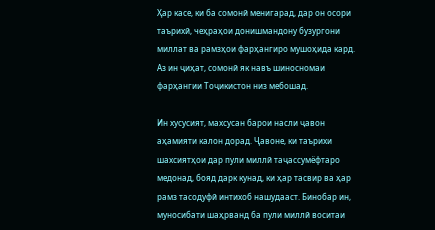Ҳар касе, ки ба сомонӣ менигарад, дар он осори таърихӣ, чеҳраҳои донишмандону бузургони миллат ва рамзҳои фарҳангиро мушоҳида кард. Аз ин ҷиҳат, сомонӣ як навъ шиносномаи фарҳангии Тоҷикистон низ мебошад.

Ин хусусият, махсусан барои насли ҷавон аҳамияти калон дорад. Ҷавоне, ки таърихи шахсиятҳои дар пули миллӣ таҷассумёфтаро медонад, бояд дарк кунад, ки ҳар тасвир ва ҳар рамз тасодуфӣ интихоб нашудааст. Бинобар ин, муносибати шаҳрванд ба пули миллӣ воситаи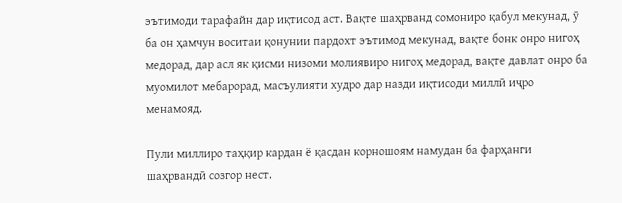эътимоди тарафайн дар иқтисод аст. Вақте шаҳрванд сомониро қабул мекунад, ӯ ба он ҳамчун воситаи қонунии пардохт эътимод мекунад, вақте бонк онро нигоҳ медорад, дар асл як қисми низоми молиявиро нигоҳ медорад, вақте давлат онро ба муомилот мебарорад, масъулияти худро дар назди иқтисоди миллӣ иҷро менамояд.

Пули миллиро таҳқир кардан ё қасдан корношоям намудан ба фарҳанги шаҳрвандӣ созгор нест.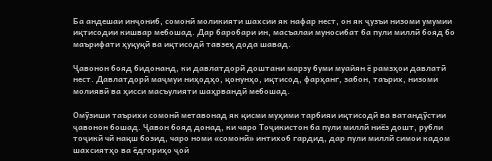Ба андешаи инҷониб, сомонӣ моликияти шахсии як нафар нест, он як ҷузъи низоми умумии иқтисодии кишвар мебошад. Дар баробари ин, масъалаи муносибат ба пули миллӣ бояд бо маърифати ҳуқуқӣ ва иқтисодӣ тавзеҳ дода шавад.

Ҷавонон бояд бидонанд, ки давлатдорӣ доштани марзу буми муайян ё рамзҳои давлатӣ нест. Давлатдорӣ маҷмуи ниҳодҳо, қонунҳо, иқтисод, фарҳанг, забон, таърих, низоми молиявӣ ва ҳисси масъулияти шаҳрвандӣ мебошад.

Омӯзиши таърихи сомонӣ метавонад як қисми муҳими тарбияи иқтисодӣ ва ватандӯстии ҷавонон бошад. Ҷавон бояд донад, ки чаро Тоҷикистон ба пули миллӣ ниёз дошт, рубли тоҷикӣ чӣ нақш бозид, чаро номи «сомонӣ» интихоб гардид, дар пули миллӣ симои кадом шахсиятҳо ва ёдгориҳо ҷой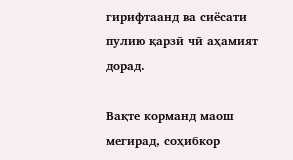гирифтаанд ва сиёсати пулию қарзӣ чӣ аҳамият дорад.

Вақте корманд маош мегирад, соҳибкор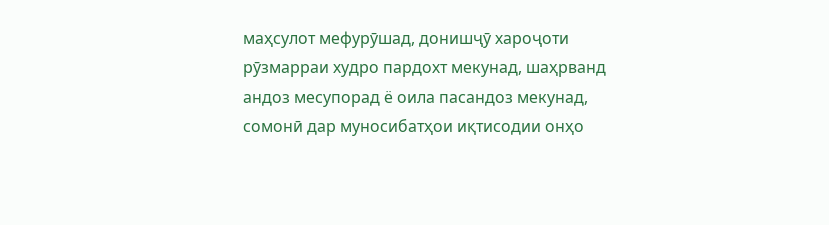маҳсулот мефурӯшад, донишҷӯ хароҷоти рӯзмарраи худро пардохт мекунад, шаҳрванд андоз месупорад ё оила пасандоз мекунад, сомонӣ дар муносибатҳои иқтисодии онҳо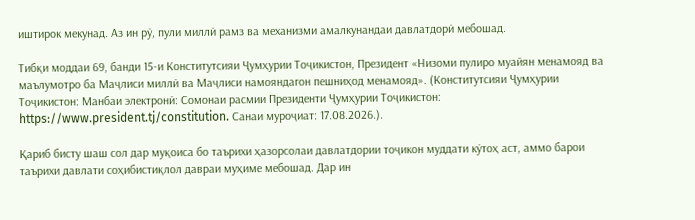иштирок мекунад. Аз ин рӯ, пули миллӣ рамз ва механизми амалкунандаи давлатдорӣ мебошад.

Тибқи моддаи 69, банди 15-и Конститутсияи Ҷумҳурии Тоҷикистон, Президент «Низоми пулиро муайян менамояд ва маълумотро ба Маҷлиси миллӣ ва Маҷлиси намояндагон пешниҳод менамояд». (Конститутсияи Ҷумҳурии Тоҷикистон: Манбаи электронӣ: Сомонаи расмии Президенти Ҷумҳурии Тоҷикистон: https://www.president.tj/constitution. Санаи муроҷиат: 17.08.2026.).

Қариб бисту шаш сол дар муқоиса бо таърихи ҳазорсолаи давлатдории тоҷикон муддати кӯтоҳ аст, аммо барои таърихи давлати соҳибистиқлол давраи муҳиме мебошад. Дар ин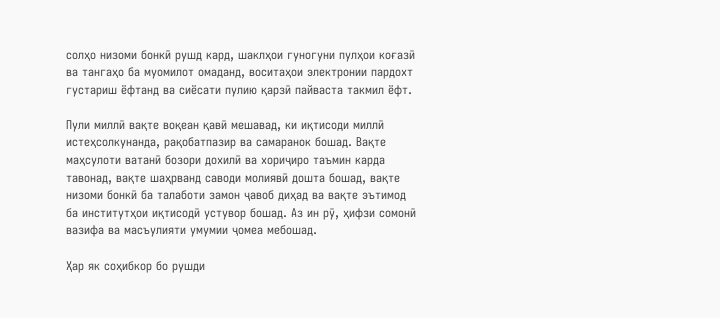солҳо низоми бонкӣ рушд кард, шаклҳои гуногуни пулҳои коғазӣ ва тангаҳо ба муомилот омаданд, воситаҳои электронии пардохт густариш ёфтанд ва сиёсати пулию қарзӣ пайваста такмил ёфт.

Пули миллӣ вақте воқеан қавӣ мешавад, ки иқтисоди миллӣ истеҳсолкунанда, рақобатпазир ва самаранок бошад. Вақте маҳсулоти ватанӣ бозори дохилӣ ва хориҷиро таъмин карда тавонад, вақте шаҳрванд саводи молиявӣ дошта бошад, вақте низоми бонкӣ ба талаботи замон ҷавоб диҳад ва вақте эътимод ба институтҳои иқтисодӣ устувор бошад. Аз ин рӯ, ҳифзи сомонӣ вазифа ва масъулияти умумии ҷомеа мебошад.

Ҳар як соҳибкор бо рушди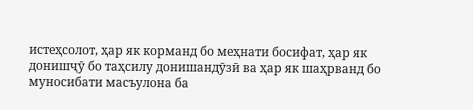истеҳсолот, ҳар як корманд бо меҳнати босифат, ҳар як донишҷӯ бо таҳсилу донишандӯзӣ ва ҳар як шаҳрванд бо муносибати масъулона ба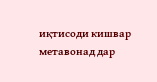иқтисоди кишвар метавонад дар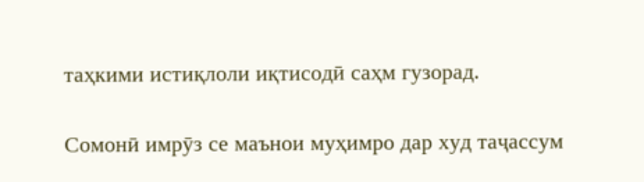таҳкими истиқлоли иқтисодӣ саҳм гузорад.

Сомонӣ имрӯз се маънои муҳимро дар худ таҷассум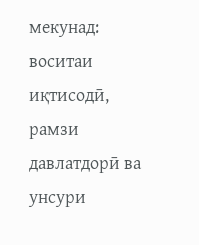мекунад: воситаи иқтисодӣ, рамзи давлатдорӣ ва унсури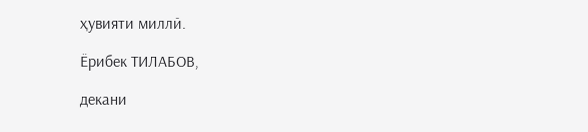ҳувияти миллӣ.

Ёрибек ТИЛАБОВ,

декани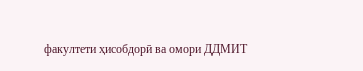факултети ҳисобдорӣ ва омори ДДМИТ